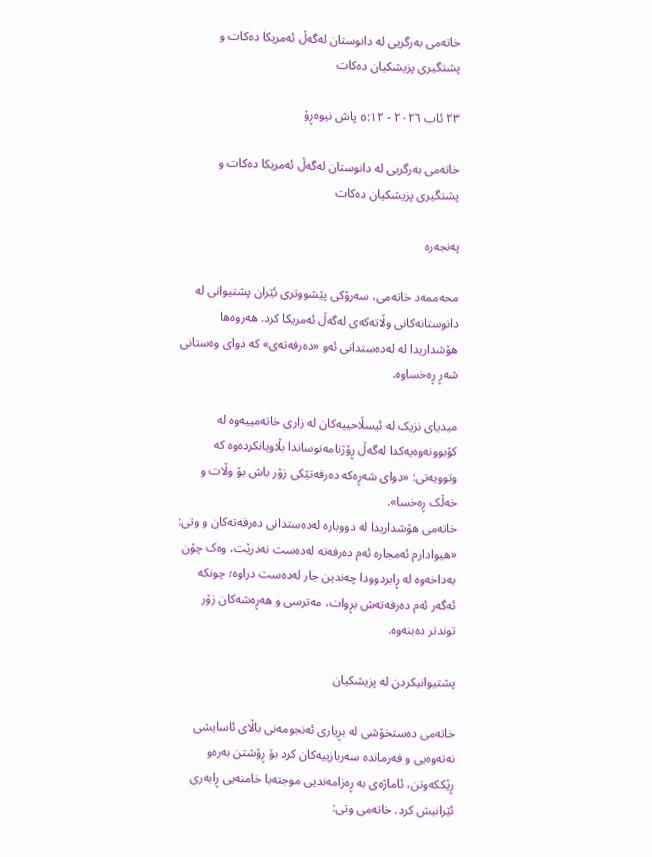خاتەمی بەرگریی لە دانوستان لەگەڵ ئەمریکا دەکات و پشتگیری پزیشکیان دەکات

٢٣ ئاب ٢٠٢٦ - ٥:١٢ پاش نیوەڕۆ

خاتەمی بەرگریی لە دانوستان لەگەڵ ئەمریکا دەکات و پشتگیری پزیشکیان دەکات

پەنجەرە

محەممەد خاتەمی، سەرۆکی پێشووتری ئێران پشتیوانی لە دانوستانەکانی وڵاتەکەی لەگەڵ ئەمریکا کرد. هەروەها هۆشداریدا لە لەدەستدانی ئەو «دەرفەتەی» کە دوای وەستانی شەڕ ڕەخساوە.

میدیای نزیک لە ئیسڵاحییەکان لە زاری خاتەمییەوە لە کۆبوونەوەیەکدا لەگەڵ ڕۆژنامەنوساندا بڵاویانکردەوە کە وتوویەتی: «دوای شەڕەکە دەرفەتێکی زۆر باش بۆ وڵات و خەڵک ڕەخسا».
خاتەمی هۆشداریدا لە دووبارە لەدەستدانی دەرفەتەکان و وتی: «هیوادارم ئەمجارە ئەم دەرفەتە لەدەست نەدرێت، وەک چۆن بەداخەوە لە ڕابردوودا چەندین جار لەدەست دراوە؛ چونکە ئەگەر ئەم دەرفەتەش بڕوات، مەترسی و هەڕەشەکان زۆر توندتر دەبنەوە.

پشتیوانیکردن لە پزیشکیان

خاتەمی دەستخۆشی لە بڕیاری ئەنجومەنی باڵای ئاسایشی نەتەوەیی و فەرماندە سەربازییەکان کرد بۆ ڕۆشتن بەرەو ڕێککەوتن، ئاماژەی بە ڕەزامەندیی موجتەبا خامنەیی ڕابەری ئێرانیش کرد. خاتەمی وتی: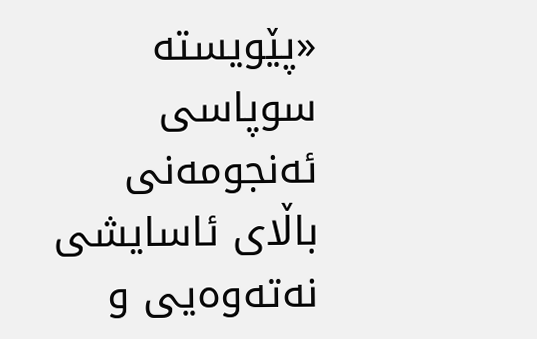«پێویستە سوپاسی ئەنجومەنی باڵای ئاسایشی نەتەوەیی و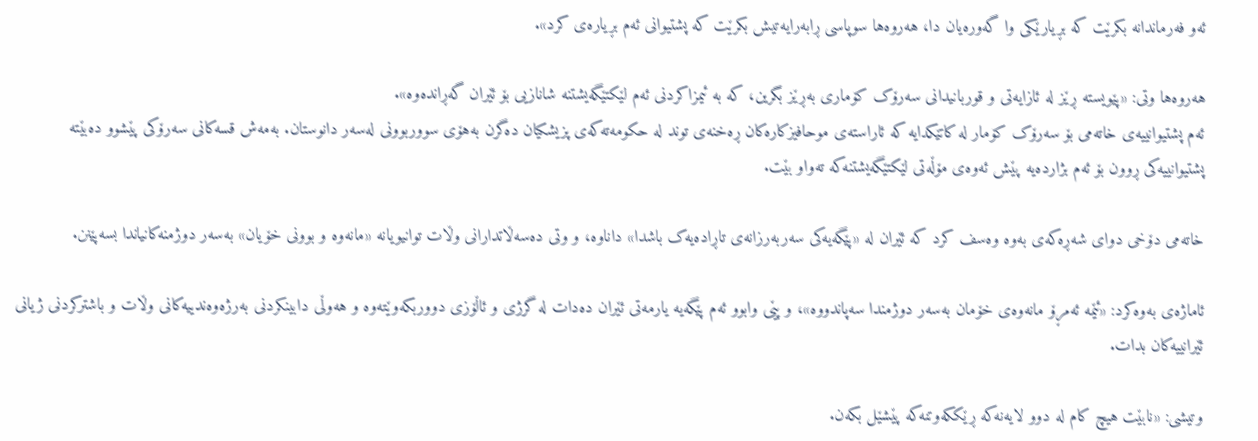ئەو فەرماندانە بکرێت کە بڕیارێکی وا گەورەیان دا، هەروەها سوپاسی ڕابەرایەتیش بکرێت کە پشتیوانی ئەم بڕیارەی کرد».

هەروەها وتی: «پێویستە ڕێز لە ئازایەتی و قوربانیدانی سەرۆک کۆماری بەڕێز بگرین، کە بە ئیمزاکردنی ئەم لێکتێگەیشتنە شانازیی بۆ ئێران گەڕاندەوە».
ئەم پشتیوانییەی خاتەمی بۆ سەرۆک کۆمار لە کاتێکدایە کە ئاراستەی موحافیزکارەکان ڕەخنەی توند لە حکومەتەکەی پزیشکیان دەگرن بەهۆی سووربوونی لەسەر دانوستان. بەمەش قسەکانی سەرۆکی پێشوو دەبێتە پشتیوانییەکی ڕوون بۆ ئەم بژاردەیە پێش ئەوەی مۆڵەتی لێکتێگەیشتنەکە تەواو بێت.

خاتەمی دۆخی دوای شەڕەکەی بەوە وەسف کرد کە ئێران لە «پێگەیەکی سەربەرزانەی تاڕادەیەک باشدا» داناوە، و وتی دەسەڵاتدارانی وڵات توانیویانە «مانەوە و بوونی خۆیان» بەسەر دوژمنەکانیاندا بسەپێنن.

ئاماژەی بەوەکرد: «ئێمە ئەمڕۆ مانەوەی خۆمان بەسەر دوژمندا سەپاندووە»، و پێی وابوو ئەم پێگەیە یارمەتی ئێران دەدات لە گرژی و ئاڵۆزی دووربکەوێتەوە و هەوڵی دابینکردنی بەرژەوەندییەکانی وڵات و باشترکردنی ژیانی ئێرانییەکان بدات.

وتیشی: «نابێت هیچ کام لە دوو لایەنەکە ڕێککەوتنەکە پێشێل بکەن.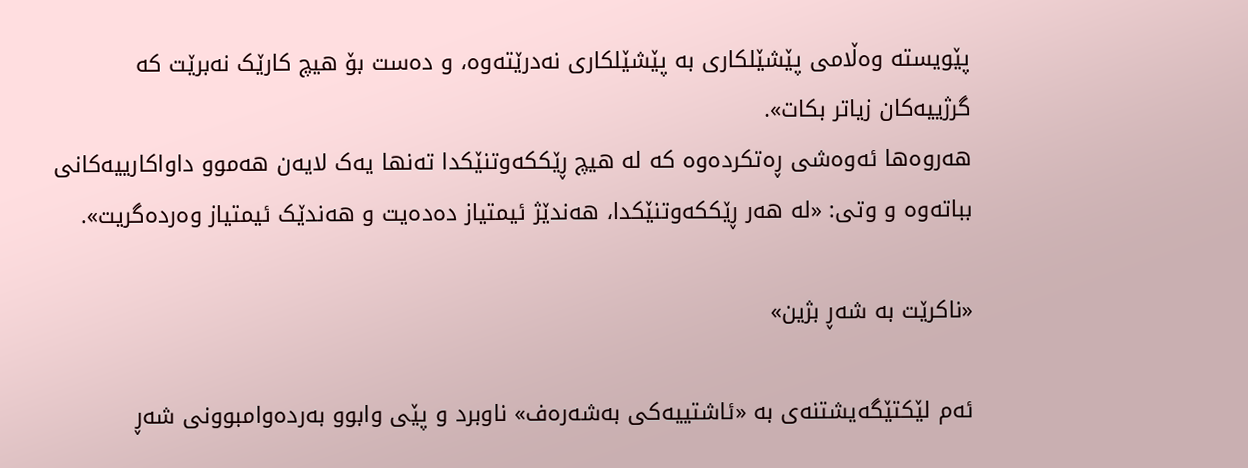پێویستە وەڵامی پێشێلکاری بە پێشێلکاری نەدرێتەوە، و دەست بۆ هیچ کارێک نەبرێت کە گرژییەکان زیاتر بکات».
هەروەها ئەوەشی ڕەتکردەوە کە لە هیچ ڕێککەوتنێکدا تەنها یەک لایەن هەموو داواکارییەکانی بباتەوە و وتی: «لە هەر ڕێککەوتنێکدا، هەندێژ ئیمتیاز دەدەیت و هەندێک ئیمتیاز وەردەگریت».

«ناکرێت بە شەڕ بژین»

ئەم لێکتێگەیشتنەی بە «ئاشتییەکی بەشەرەف» ناوبرد و پێی وابوو بەردەوامبوونی شەڕ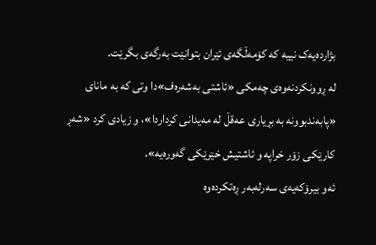بژاردەیەک نییە کە کۆمەڵگەی ئێران بتوانێت بەرگەی بگرێت.
لە ڕوونکردنەوەی چەمکی «ئاشتی بەشەرەف»دا وتی کە بە مانای «پابەندبوونە بە بڕیاری عەقڵ لە مەیدانی کرداردا»، و زیادی کرد «شەڕ کارێکی زۆر خراپە و ئاشتیش خێرێکی گەورەیە».
ئەو بیرۆکەیەی سەرلەبەر ڕەتکردەوە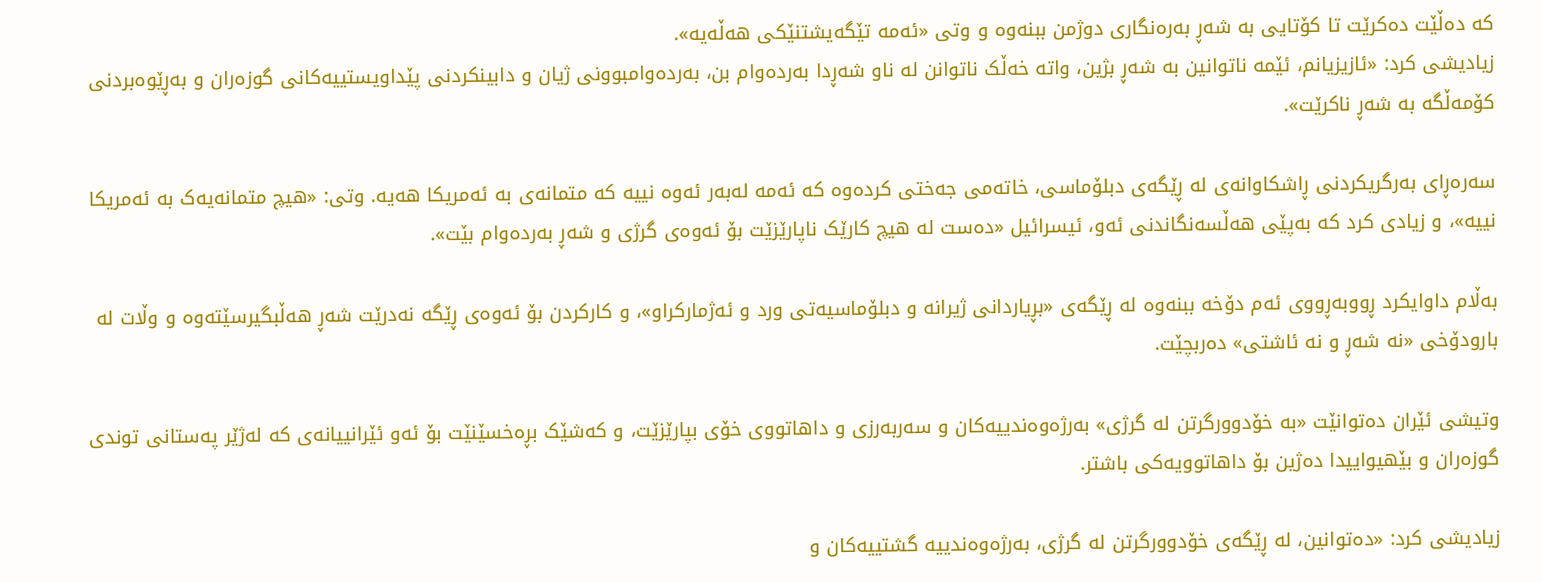کە دەڵێت دەکرێت تا کۆتایی بە شەڕ بەرەنگاری دوژمن ببنەوە و وتی «ئەمە تێگەیشتنێکی هەڵەیە».
زیادیشی کرد: «ئازیزیانم، ئێمە ناتوانین بە شەڕ بژین، واتە خەڵک ناتوانن لە ناو شەڕدا بەردەوام بن، بەردەوامبوونی ژیان و دابینکردنی پێداویستییەکانی گوزەران و بەڕێوەبردنی کۆمەڵگە بە شەڕ ناکرێت».

سەرەڕای بەرگریکردنی ڕاشکاوانەی لە ڕێگەی دبلۆماسی، خاتەمی جەختی کردەوە کە ئەمە لەبەر ئەوە نییە کە متمانەی بە ئەمریکا هەیە. وتی: «هیچ متمانەیەک بە ئەمریکا نییە»، و زیادی کرد کە بەپێی هەڵسەنگاندنی ئەو، ئیسرائیل «دەست لە هیچ کارێک ناپارێزێت بۆ ئەوەی گرژی و شەڕ بەردەوام بێت».

بەڵام داوایکرد ڕووبەڕووی ئەم دۆخە ببنەوە لە ڕێگەی «بڕیاردانی ژیرانە و دبلۆماسیەتی ورد و ئەژمارکراو»، و کارکردن بۆ ئەوەی ڕێگە نەدرێت شەڕ هەڵبگیرسێتەوە و وڵات لە بارودۆخی «نە شەڕ و نە ئاشتی» دەربچێت.

وتیشی ئێران دەتوانێت «بە خۆدوورگرتن لە گرژی» بەرژەوەندییەکان و سەربەرزی و داهاتووی خۆی بپارێزێت، و کەشێک بڕەخسێنێت بۆ ئەو ئێرانییانەی کە لەژێر پەستانی توندی گوزەران و بێهیواییدا دەژین بۆ داهاتوویەکی باشتر.

زیادیشی کرد: «دەتوانین، لە ڕێگەی خۆدوورگرتن لە گرژی، بەرژەوەندییە گشتییەکان و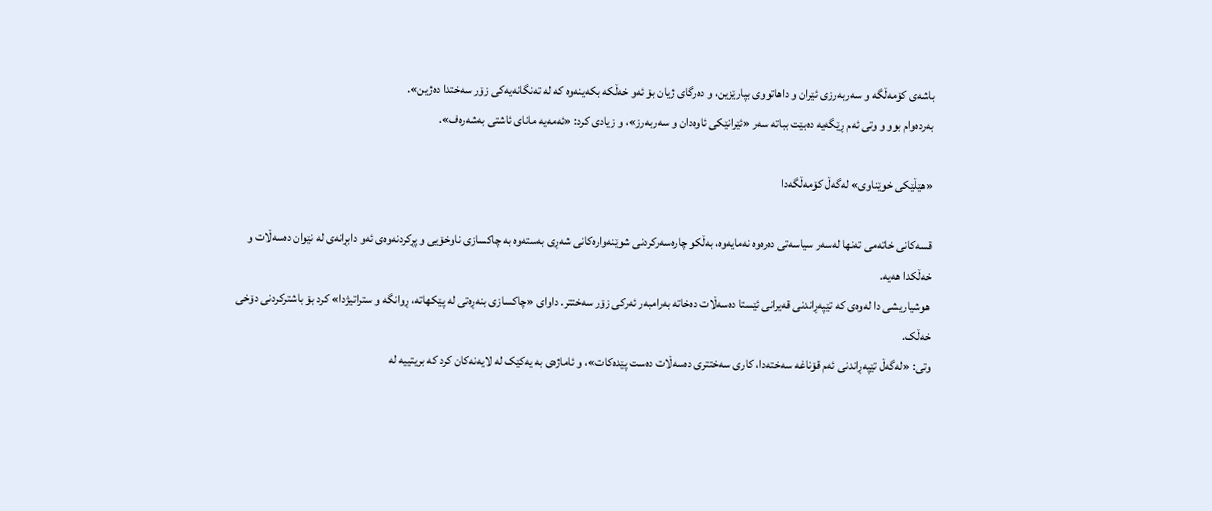باشەی کۆمەڵگە و سەربەرزی ئێران و داهاتووی بپارێزین، و دەرگای ژیان بۆ ئەو خەڵکە بکەینەوە کە لە تەنگانەیەکی زۆر سەختدا دەژین».
بەردەوام بوو و وتی ئەم ڕێگەیە دەبێت بباتە سەر «ئێرانێکی ئاوەدان و سەربەرز»، و زیادی کرد: «ئەمەیە مانای ئاشتی بەشەرەف».

«هێڵێکی خوێناوی» لەگەڵ کۆمەڵگەدا

قسەکانی خاتەمی تەنها لەسەر سیاسەتی دەرەوە نەمایەوە، بەڵکو چارەسەرکردنی شوێنەوارەکانی شەڕی بەستەوە بە چاکسازی ناوخۆیی و پڕکردنەوەی ئەو دابڕانەی لە نێوان دەسەڵات و خەڵکدا هەیە.
 هوشیاریشی دا لەوەی کە تێپەڕاندنی قەیرانی ئێستا دەسەڵات دەخاتە بەرامبەر ئەرکی زۆر سەختتر. داوای «چاکسازی بنەڕەتی لە پێکهاتە، ڕوانگە و ستراتیژدا» کرد بۆ باشترکردنی دۆخی خەڵک.
وتی: «لەگەڵ تێپەڕاندنی ئەم قۆناغە سەختەدا، کاری سەختتری دەسەڵات دەست پێدەکات»، و ئاماژەی بە یەکێک لە لایەنەکان کرد کە بریتییە لە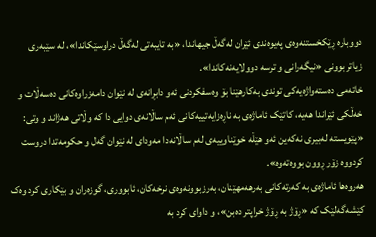دووبارە ڕێکخستنەوەی پەیوەندی ئێران لەگەڵ جیهاندا، «بە تایبەتی لەگەڵ دراوسێکاندا»، لە سێبەری زیاتربوونی «نیگەرانی و ترسە دوولایەنەکاندا».
خاتەمی دەستەواژەیەکی توندی بەکارهێنا بۆ وەسفکردنی ئەو دابڕانەی لە نێوان دامەزراوەکانی دەسەڵات و خەڵکی ئێراندا هەیە، کاتێک ئاماژەی بە ناڕەزایەتییەکانی ئەم ساڵانەی دوایی دا کە وڵاتی هەژاند و وتی: «پێویستە لەبیری نەکەین ئەو هێڵە خوێناوییەی لەم ساڵانەدا مەودای لە نێوان گەل و حکومەتدا دروست کردووە زۆر ڕوون بووەتەوە».
هەروەها ئاماژەی بە کەرتەکانی بەرهەمهێنان، بەرزبوونەوەی نرخەکان، ئابووری، گوزەران و بێکاری کرد وەک کێشەگەلێک کە «ڕۆژ بە ڕۆژ خراپتر دەبن»، و داوای کرد بە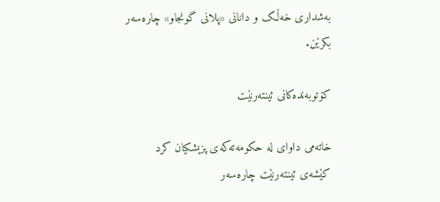بەشداری خەڵک و دانانی «پلانی گونجاو» چارەسەر بکرێن.

کۆتوبەندەکانی ئینتەرنێت

خاتەمی داوای لە حکومەتەکەی پزیشکیان کرد کێشەی ئینتەرنێت چارەسەر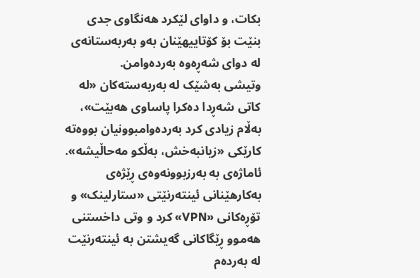بکات، و داوای لێکرد هەنگاوی جدی بنێت بۆ کۆتاییهێنان بەو بەربەستانەی لە دوای شەڕەوە بەردەوامن.
وتیشی بەشێک لە بەربەستەکان «لە کاتی شەڕدا دەکرا پاساوی هەبێت»، بەڵام زیادی کرد بەردەوامبوونیان بووەتە کارێکی «زیانبەخش، بەڵکو مەحاڵیشە».
ئاماژەی بە بەرزبوونەوەی ڕێژەی بەکارهێنانی ئینتەرنێتی «ستارلینک» و تۆڕەکانی «VPN» کرد و وتی داخستنی هەموو ڕێگاکانی گەیشتن بە ئینتەرنێت لە بەردەم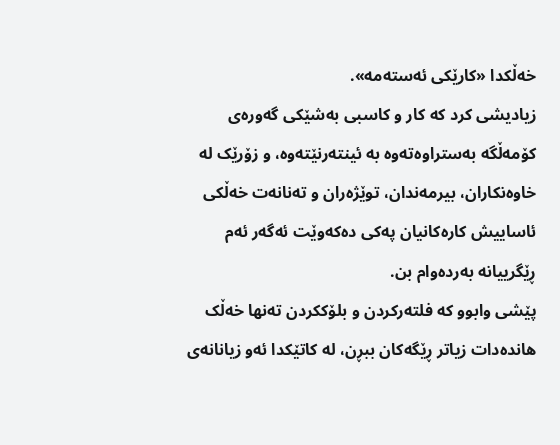خەڵکدا «کارێکی ئەستەمە».
زیادیشی کرد کە کار و کاسبی بەشێکی گەورەی کۆمەڵگە بەستراوەتەوە بە ئینتەرنێتەوە، و زۆرێک لە خاوەنکاران، بیرمەندان، توێژەران و تەنانەت خەڵکی ئاساییش کارەکانیان پەکی دەکەوێت ئەگەر ئەم ڕێگرییانە بەردەوام بن.
پێشی وابوو کە فلتەرکردن و بلۆککردن تەنها خەڵک هاندەدات زیاتر ڕێگەکان ببڕن، لە کاتێکدا ئەو زیانانەی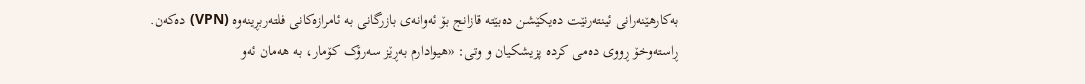بەکارهێنەرانی ئینتەرنێت دەیکێشن دەبێتە قازانج بۆ ئەوانەی بازرگانی بە ئامرازەکانی فلتەربڕینەوە (VPN) دەکەن.
ڕاستەوخۆ ڕووی دەمی کردە پزیشکیان و وتی: «هیوادارم بەڕێز سەرۆک کۆمار، بە هەمان ئەو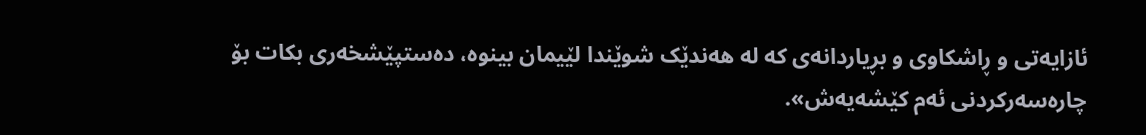ئازایەتی و ڕاشکاوی و بڕیاردانەی کە لە هەندێک شوێندا لێیمان بینوە، دەستپێشخەری بكات بۆ چارەسەرکردنی ئەم کێشەیەش».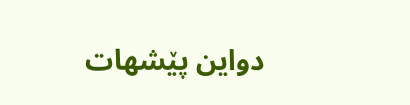دواین پێشهات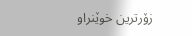زۆرترین خوێنراو